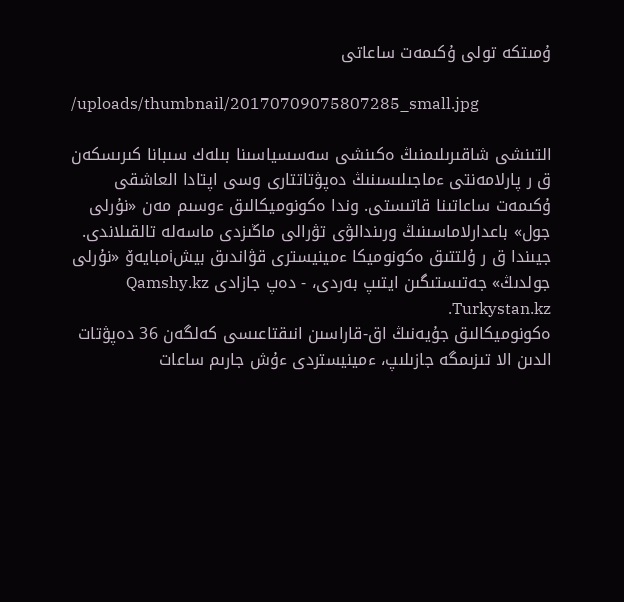ۇمىتكە تولى ۇكىمەت ساعاتى

/uploads/thumbnail/20170709075807285_small.jpg

التىنشى شاقىرىلىمنىڭ ەكىنشى سەسسياسىنا بىلەك سىبانا كىرىسكەن ق ر پارلامەنتى ءماجىلىسىنىڭ دەپۋتاتتارى وسى اپتادا العاشقى ۇكىمەت ساعاتىنا قاتىستى. وندا ەكونوميكالىق ءوسىم مەن «نۇرلى جول» باعدارلاماسىنىڭ ورىندالۋى تۋرالى ماڭىزدى ماسەلە تالقىلاندى. جيىندا ق ر ۇلتتىق ەكونوميكا ءمينيسترى قۋاندىق بيشiمبايەۆ «نۇرلى جولدىڭ» جەتىستىگىن ايتىپ بەردى، - دەپ جازادى Qamshy.kz Turkystan.kz.
ەكونوميكالىق جۇيەنىڭ اق-قاراسىن انىقتاعىسى كەلگەن 36 دەپۋتات الدىن الا تىزىمگە جازىلىپ، ءمينيستردى ءۇش جارىم ساعات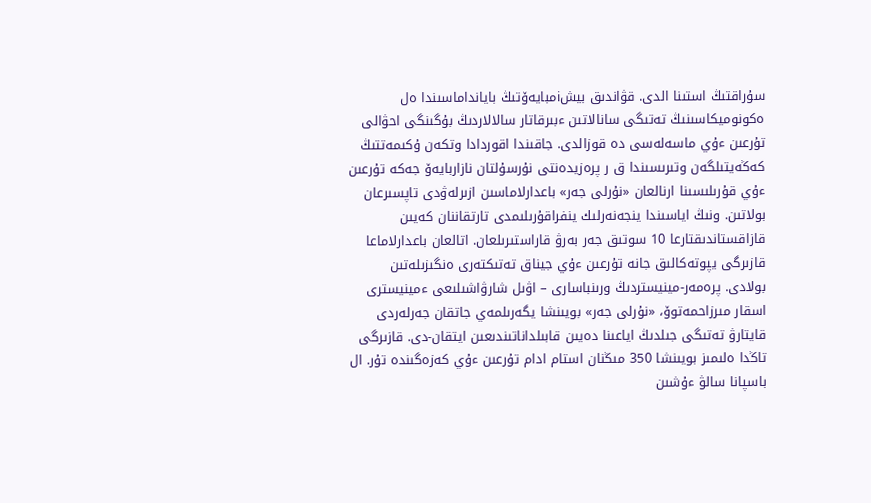سۇراقتىڭ استىنا الدى. قۋاندىق بيشiمبايەۆتىڭ بايانداماسىندا ەل ەكونوميكاسىنىڭ تەتىگى سانالاتىن ءبىرقاتار سالالاردىڭ بۇگىنگى احۋالى تۇرعىن ءۇي ماسەلەسى دە قوزالدى. جاقىندا اقوردادا وتكەن ۇكىمەتتىڭ كەڭەيتىلگەن وتىرىسىندا ق ر پرەزيدەنتى نۇرسۇلتان نازاربايەۆ جەكە تۇرعىن ءۇي قۇرىلىسىنا ارنالعان «نۇرلى جەر» باعدارلاماسىن ازىرلەۋدى تاپسىرعان بولاتىن. ونىڭ اياسىندا ينجەنەرلىك ينفراقۇرىلىمدى تارتقاننان كەيىن قازاقستاندىقتارعا 10 سوتىق جەر بەرۋ قاراستىرىلعان. اتالعان باعدارلاماعا قازىرگى يپوتەكالىق جانە تۇرعىن ءۇي جيناق تەتىكتەرى ەنگىزىلەتىن بولادى. پرەمەر-مينيستردىڭ ورىنباسارى – اۋىل شارۋاشىلىعى ءمينيسترى اسقار مىرزاحمەتوۆ، «نۇرلى جەر» بويىنشا يگەرىلمەي جاتقان جەرلەردى قايتارۋ تەتىگى جىلدىڭ اياعىنا دەيىن قابىلداناتىندىعىن ايتقان-دى. قازىرگى تاڭدا ەلىمىز بويىنشا 350 مىڭنان استام ادام تۇرعىن ءۇي كەزەگىندە تۇر. ال باسپانا سالۋ ءۇشىن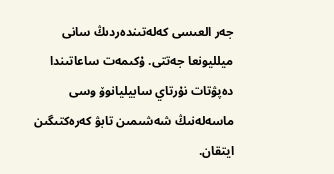جەر العىسى كەلەتىندەردىڭ سانى ميلليونعا جەتتى. ۇكىمەت ساعاتىندا دەپۋتات نۇرتاي سابيليانوۆ وسى ماسەلەنىڭ شەشىمىن تابۋ كەرەكتىگىن ايتقان.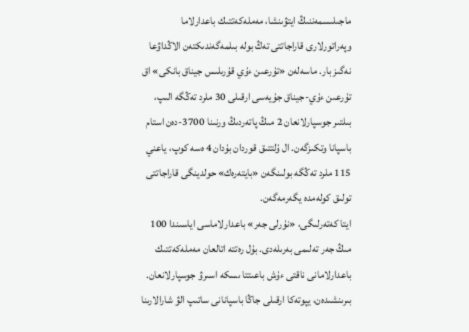ماجىلىسمەننىڭ ايتۋىنشا، مەملەكەتتىك باعدارلاما وپەراتورلارى قاراجاتتى تەڭ بولە بىلمەگەندىكتەن الاڭداۋعا نەگىز بار. ماسەلەن «تۇرعىن ءۇي قۇرىلىس جيناق بانكى» اق تۇرعىن ءۇي-جيناق جۇيەسى ارقىلى 30 ملرد تەڭگە الىپ، بىلتىر جوسپارلانعان 2 مىڭ پاتەردىڭ ورنىنا 3700-دەن استام باسپانا وتكىزگەن. ال ۇلتتىق قوردان بۇدان 4 ەسە كوپ، ياعني 115 ملرد تەڭگە بولىنگەن «بايتەرەك» حولدينگى قاراجاتتى تولىق كولەمدە يگەرمەگەن.
ايتا كەتەرلىگى، «نۇرلى جەر» باعدارلاماسى اياسىندا 100 مىڭ جەر تەلىمى بەرىلەدى. بۇل رەتتە اتالعان مەملەكەتتىك باعدارلامانى ناقتى ءۇش باعىتتا ىسكە اسىرۋ جوسپارلانعان. بىرىنشىدەن، يپوتەكا ارقىلى جاڭا باسپانانى ساتىپ الۋ شارالارىنا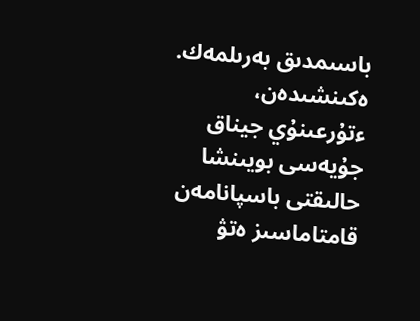باسىمدىق بەرىلمەك. ەكىنشىدەن، ءتۇرعىنۇي جيناق جۇيەسى بويىنشا حالىقتى باسپانامەن قامتاماسىز ەتۋ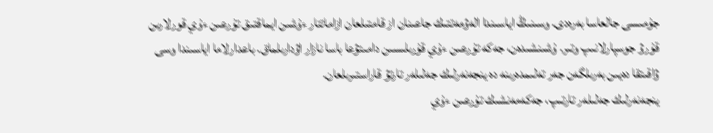جۇمىسى جالعاسا بەرەدى. وسىنىڭ اياسىندا الەۋمەتتىك جاعىنان از قامتىلعان ازاماتتار ءۇشىن ايماقتىق تۇرعىن ءۇي قورلارىن قۇرۋ جوسپارلانىپ وتىر. ۇشىنشىدەن، جەكە تۇرعىن ءۇي قۇرىلىسىن دامىتۋعا باسا نازار اۋدارىلماق. باعدارلاما اياسىندا وسى ۋاقىتقا دەيىن بەرىلگەن جەر تەلىمدەرىنە دە ينجەنەرلىك جەلىلەر تارتۋ قاراستىرىلعان.
ينجەنەرلىك جەلىلەر تارتىپ، جەكەمەنشىك تۇرعىن ءۇي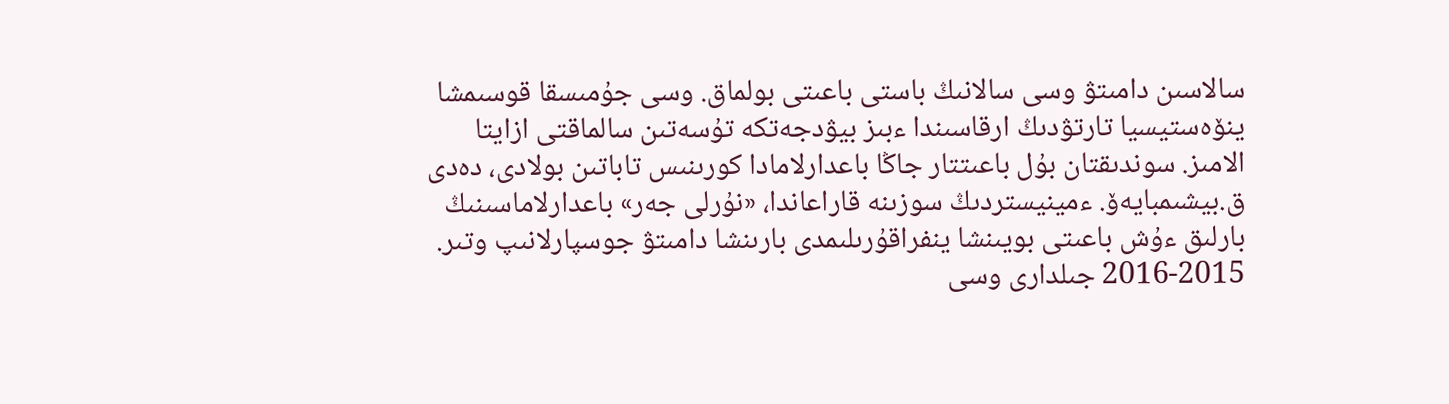سالاسىن دامىتۋ وسى سالانىڭ باستى باعىتى بولماق. وسى جۇمىسقا قوسىمشا ينۆەستيسيا تارتۋدىڭ ارقاسىندا ءبىز بيۋدجەتكە تۇسەتىن سالماقتى ازايتا الامىز. سوندىقتان بۇل باعىتتار جاڭا باعدارلامادا كورىنىس تاباتىن بولادى، دەدى ق.بيشىمبايەۆ. ءمينيستردىڭ سوزىنە قاراعاندا، «نۇرلى جەر» باعدارلاماسىنىڭ بارلىق ءۇش باعىتى بويىنشا ينفراقۇرىلىمدى بارىنشا دامىتۋ جوسپارلانىپ وتىر. 2015-2016 جىلدارى وسى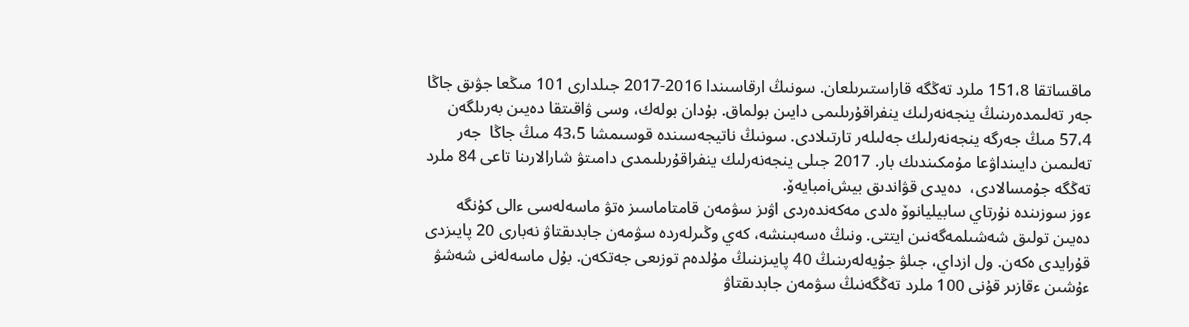ماقساتقا 151،8 ملرد تەڭگە قاراستىرىلعان. سونىڭ ارقاسىندا 2016-2017 جىلدارى 101 مىڭعا جۋىق جاڭا جەر تەلىمدەرىنىڭ ينجەنەرلىك ينفراقۇرىلىمى دايىن بولماق. بۇدان بولەك، وسى ۋاقىتقا دەيىن بەرىلگەن 57،4 مىڭ جەرگە ينجەنەرلىك جەلىلەر تارتىلادى. سونىڭ ناتيجەسىندە قوسىمشا 43،5 مىڭ جاڭا  جەر تەلىمىن دايىنداۋعا مۇمكىندىك بار. 2017 جىلى ينجەنەرلىك ينفراقۇرىلىمدى دامىتۋ شارالارىنا تاعى 84 ملرد تەڭگە جۇمسالادى،  دەيدى قۋاندىق بيشiمبايەۆ.
ءوز سوزىندە نۇرتاي سابيليانوۆ ەلدى مەكەندەردى اۋىز سۋمەن قامتاماسىز ەتۋ ماسەلەسى ءالى كۇنگە دەيىن تولىق شەشىلمەگەنىن ايتتى. ونىڭ ەسەبىنشە، كەي وڭىرلەردە سۋمەن جابدىقتاۋ نەبارى 20 پايىزدى قۇرايدى ەكەن. ول ازداي، جىلۋ جۇيەلەرىنىڭ 40 پايىزىنىڭ مۇلدەم توزىعى جەتكەن. بۇل ماسەلەنى شەشۋ ءۇشىن ءقازىر قۇنى 100 ملرد تەڭگەنىڭ سۋمەن جابدىقتاۋ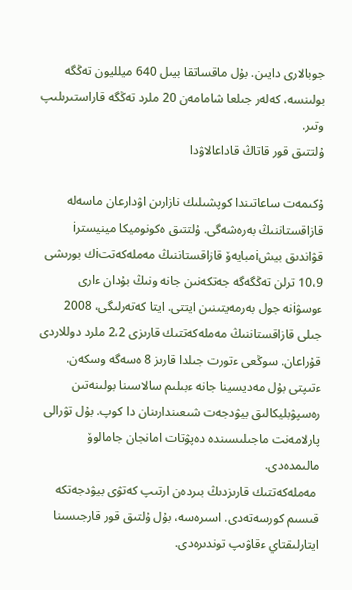جوبالارى دايىن. بۇل ماقساتقا بيىل 640 ميلليون تەڭگە بولىنسە، كەلەر جىلعا شامامەن 20 ملرد تەڭگە قاراستىرىلىپ وتىر.
ۇلتتىق قور قاتاڭ قاداعالاۋدا

ۇكىمەت ساعاتىندا كوپشىلىك نازارىن اۋدارعان ماسەلە   قازاقستاننىڭ بەرەشەگى. ۇلتتىق ەكونوميكا مينيسترi قۋاندىق بيشiمبايەۆ قازاقستاننىڭ مەملەكەتتiك بورىشى 10،9 ترلن تەڭگەگە جەتكەنىن جانە ونىڭ بۇدان ءارى ءوسۋiنە جول بەرمەيتىنىن ايتتى. ايتا كەتەرلىگى، 2008 جىلى قازاقستاننىڭ مەملەكەتتىك قارىزى 2،2 ملرد دوللاردى قۇراعان. سوڭعى ءتورت جىلدا قارىز 8 ەسەگە وسكەن. ءتىپتى بۇل مەديسينا جانە ءبىلىم سالاسىنا بولىنەتىن رەسپۋبليكالىق بيۋدجەت شىعىندارىنان دا كوپ. بۇل تۋرالى پارلامەنت ماجىلىسىندە دەپۋتات امانجان جامالوۆ مالىمدەدى.
 مەملەكەتتىك قارىزدىڭ بىردەن ارتىپ كەتۋى بيۋدجەتكە قىسىم كورسەتەدى. اسىرەسە، بۇل ۇلتىق قور قارجىسىنا ايتارلىقتاي ءقاۋىپ توندىرەدى.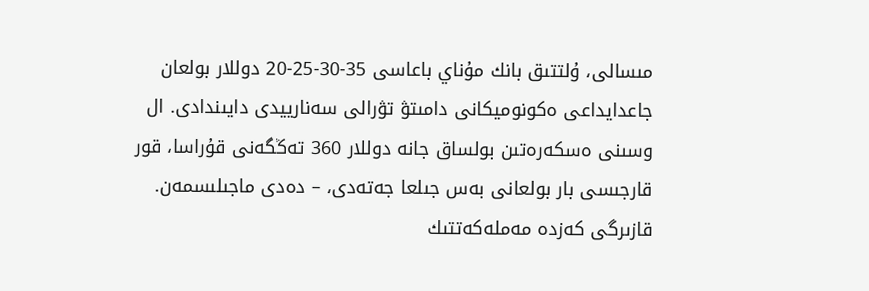مىسالى، ۇلتتىق بانك مۇناي باعاسى 35-30-25-20 دوللار بولعان جاعدايداعى ەكونوميكانى دامىتۋ تۋرالى سەنارييدى دايىندادى. ال وسىنى ەسكەرەتىن بولساق جانە دوللار 360 تەڭگەنى قۇراسا، قور قارجىسى بار بولعانى بەس جىلعا جەتەدى، – دەدى ماجىلىسمەن. قازىرگى كەزدە مەملەكەتتىك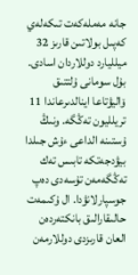جانە مەملەكەت تىكەلەي كەپىل بولاتىن قارىز 32  ميلليارد دوللاردان اسادى. بۇل سومانى ۇلتتىق ۆاليۋتاعا اينالدىرعاندا 11 تريلليون تەڭگە. ونىڭ ۇستىنە الداعى ءۇش جىلدا بيۋدجەتكە تابىس تەك تەڭگەمەن تۇسەدى دەپ جوسپارلانۋدا. ال ۇكىمەت حالىقارالىق بانكتەردەن العان قارىزدى دوللارمەن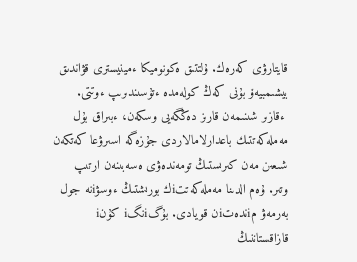قايتارۋى كەرەك. ۇلتتىق ەكونوميكا ءمينيسترى قۋاندىق بيشىمبيەۆ بۇنى كەڭ كولەمدە ءتۇسىندىرىپ ءوتتى.
 ءقازىر شىنىمەن قارىز دەڭگەيى وسكەن، ءبىراق بۇل مەملەكەتتىك باعدارلامالاردى جۇزەگە اسىرۋعا كەتكەن شىعىن مەن كىرىستىڭ تومەندەۋى ەسەبىنەن ارتىپ وتىر. ۇەم الدىنا مەملەكەتتiك بورىشتىڭ ءوسۋiنە جول بەرمەۋ مiندەتiن قويادى. بۇگiنگi كۇنi قازاقستاننىڭ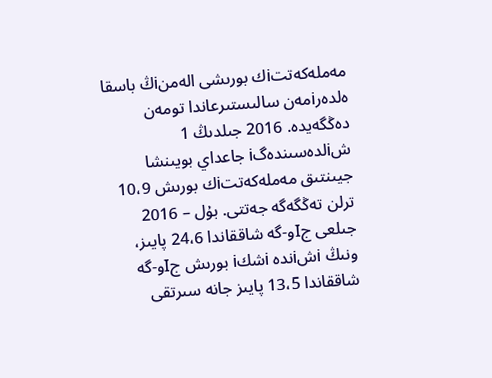مەملەكەتتiك بورىشى الەمنiڭ باسقا ەلدەرiمەن سالىستىرعاندا تومەن دەڭگەيدە. 2016 جىلدىڭ 1 شiلدەسىندەگi جاعداي بويىنشا جيىنتىق مەملەكەتتiك بورىش 10،9 ترلن تەڭگەگە جەتتى. بۇل – 2016 جىلعى جIو-گە شاققاندا 24،6 پايىز، ونىڭ iشiندە iشكi بورىش جIو-گە شاققاندا 13،5 پايىز جانە سىرتقى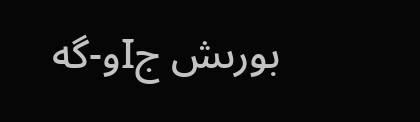بورىش جIو-گە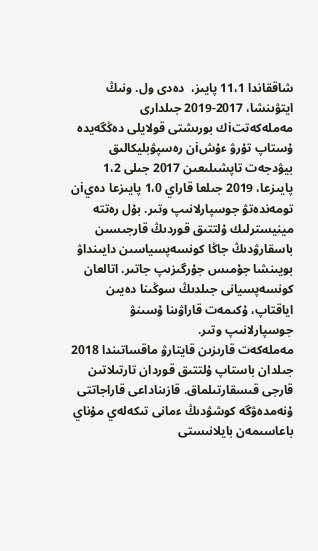شاققاندا 11،1 پايىز،  دەدى ول. ونىڭ ايتۋىنشا، 2017-2019 جىلدارى مەملەكەتتiك بورىشتى قولايلى دەڭگەيدە ۇستاپ تۇرۋ ءۇشiن رەسپۋبليكالىق بيۋدجەت تاپشىلىعىن 2017 جىلى 1،2 پايىزعا، 2019 جىلعا قاراي 1،0 پايىزعا دەيiن تومەندەتۋ جوسپارلانىپ وتىر. بۇل رەتتە مينيسترلىك ۇلتتىق قوردىڭ قارجىسىن باسقارۋدىڭ جاڭا كونسەپسياسىن دايىنداۋ بويىنشا جۇمىس جۇرگىزىپ جاتىر. اتالعان كونسەپسيانى جىلدىڭ سوڭىنا دەيىن اياقتاپ، ۇكىمەت قاراۋىنا ۇسىنۋ جوسپارلانىپ وتىر.
مەملەكەت قارىزىن قايتارۋ ماقساتىندا 2018 جىلدان باستاپ ۇلتتىق قوردان تارتىلاتىن قارجى قىسقارتىلماق. قازىناداعى قاراجاتتى ۇنەمدەۋگە كوشۋدىڭ ءمانى تىكەلەي مۇناي باعاسىمەن بايلانىستى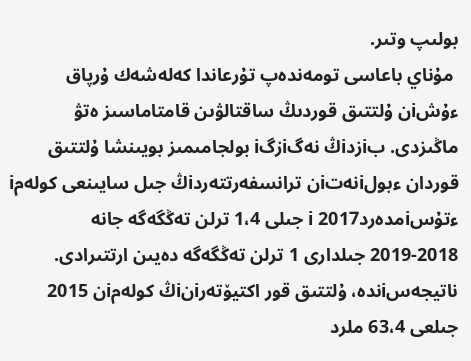بولىپ وتىر.
 مۇناي باعاسى تومەندەپ تۇرعاندا كەلەشەك ۇرپاق ءۇشiن ۇلتتىق قوردىڭ ساقتالۋىن قامتاماسىز ەتۋ ماڭىزدى. بiزدiڭ نەگiزگi بولجامىمىز بويىنشا ۇلتتىق قوردان ءبولiنەتiن ترانسفەرتتەردiڭ جىل سايىنعى كولەمi ءتۇسiمدەردi 2017 جىلى 1،4 ترلن تەڭگەگە جانە 2018-2019 جىلدارى 1 ترلن تەڭگەگە دەيىن ارتتىرادى. ناتيجەسiندە، ۇلتتىق قور اكتيۆتەرiنiڭ كولەمiن 2015 جىلعى 63،4 ملرد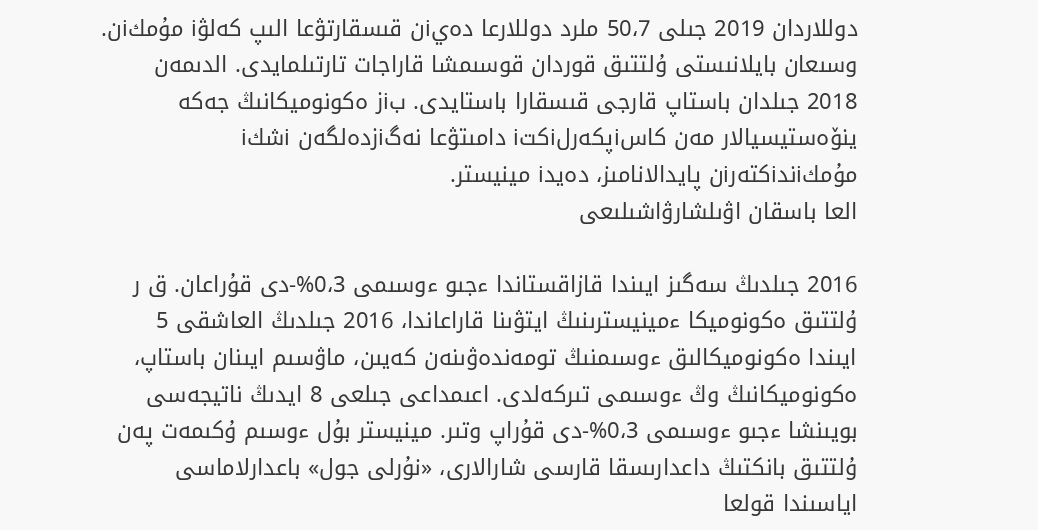دوللاردان 2019 جىلى 50،7 ملرد دوللارعا دەيiن قىسقارتۋعا الىپ كەلۋi مۇمكiن. وسىعان بايلانىستى ۇلتتىق قوردان قوسىمشا قاراجات تارتىلمايدى. الدىمەن 2018 جىلدان باستاپ قارجى قىسقارا باستايدى. بiز ەكونوميكانىڭ جەكە ينۆەستيسيالار مەن كاسiپكەرلiكتi دامىتۋعا نەگiزدەلگەن iشكi مۇمكiندiكتەرiن پايدالانامىز، دەيدi مينيستر.
العا باسقان اۋىلشارۋاشىلىعى

2016 جىلدىڭ سەگىز ايىندا قازاقستاندا ءجىو ءوسىمى 0،3%-دى قۇراعان. ق ر ۇلتتىق ەكونوميكا ءمينيسترىنىڭ ايتۋىنا قاراعاندا، 2016 جىلدىڭ العاشقى 5 ايىندا ەكونوميكالىق ءوسىمنىڭ تومەندەۋىنەن كەيىن، ماۋسىم ايىنان باستاپ، ەكونوميكانىڭ وڭ ءوسىمى تىركەلدى. اعىمداعى جىلعى 8 ايدىڭ ناتيجەسى بويىنشا ءجىو ءوسىمى 0،3%-دى قۇراپ وتىر. مينيستر بۇل ءوسىم ۇكىمەت پەن ۇلتتىق بانكتىڭ داعدارىسقا قارسى شارالارى، «نۇرلى جول» باعدارلاماسى اياسىندا قولعا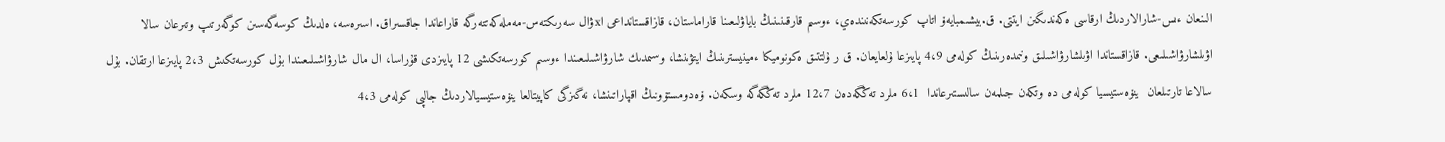الىنعان ءىس-شارالاردىڭ ارقاسى ەكەندىگىن ايتتى. ق.بيشىمبايەۆ اتاپ كورسەتكەنىندەي، ءوسىم قارقىنىنىڭ باياۋلىعىنا قاراماستان، قازاقستانداعى اxۋال سەرىكتەس-مەملەكەتتەرگە قاراعاندا جاقسىراق. اسىرەسە، ەلدىڭ كوسەگەسىن كوگەرتىپ وتىرعان سالا   اۋىلشارۋاشىلىعى. قازاقستاندا اۋىلشارۋاشىلىق ونىمدەرىنىڭ كولەمى 4،9 پايىزعا ۇلعايعان. ق ر ۇلتتىق ەكونوميكا ءمينيسترىنىڭ ايتۋىنشا، وسىمدىك شارۋاشىلىعىندا ءوسىم كورسەتكىشى 12 پايىزدى قۇراسا، ال مال شارۋاشىلىعىندا بۇل كورسەتكىش 2،3 پايىزعا ارتقان. بۇل سالاعا تارتىلعان  ينۆەستيسيا كولەمى دە وتكەن جىلمەن سالىستىرعاندا  6،1 ملرد تەڭگەدەن 12،7 ملرد تەڭگەگە وسكەن. ۆەدومستۆونىڭ اقپاراتىنشا، نەگىزگى كاپيتالعا ينۆەستيسيالاردىڭ جالپى كولەمى 4،3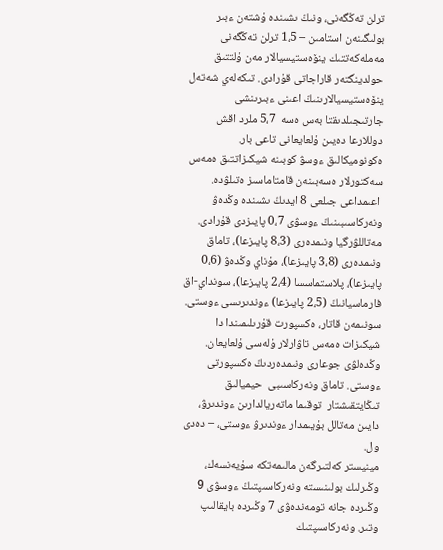ترلن تەڭگەنى، ونىڭ ىشىندە ۇشتەن ءبىر بولىگىنەن استامىن – 1،5 ترلن تەڭگەنى مەملەكەتتىك ينۆەستيسيالار مەن ۇلتتىق حولدينگتەر قاراجاتى قۇرادى. تىكەلەي شەتەل ينۆەستيسيالارىنىڭ اعىنى ءبىرىنشى جارتىجىلدىقتا بەس ەسە  5،7 ملرد اقش دوللارعا دەيىن ۇلعايعانى تاعى بار. ەكونوميكالىق ءوسۋ كوبىنە شيكىزاتتىق ەمەس سەكتورلار ەسەبىنەن قامتاماسىز ەتىلۋدە.
 اعىمداعى جىلعى 8 ايدىڭ ىشىندە وڭدەۋ ونەركاسىبىنىڭ ءوسۋى 0،7 پايىزدى قۇرادى. مەتاللۋرگيا ونىمدەرى (8،3 پايىزعا)، تاماق ونىمدەرى (3،8 پايىزعا)، مۇناي وڭدەۋ (0،6 پايىزعا)، پلاستماسسا (2،4 پايىزعا)، سونداي-اق فارماسيانىڭ (2،5 پايىزعا) ءوندىرىسى ءوستى. سونىمەن قاتار، ەكسپورت قۇرىلىمىندا دا شيكىزات ەمەس تاۋارلار ۇلەسى ۇلعايعان. وڭدەلۋى جوعارى ونىمدەردىڭ ەكسپورتى ءوستى. تاماق ونەركاسىبى  حيميالىق تىڭايتقىشتار  توقىما ماتەريالدارىن ءوندىرۋ، دايىن مەتالل بۇيىمدار ءوندىرۋ ءوستى، – دەدى ول.
مينيستر كەلتىرگەن مالىمەتكە سۇيەنسەك، وڭىرلىك بولىنىستە ونەركاسىپتىڭ ءوسۋى 9 وڭىردە جانە تومەندەۋى 7 وڭىردە بايقالىپ وتىر. ونەركاسىپتىك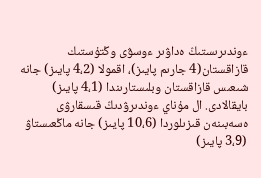ءوندىرىستىڭ ەداۋىر ءوسۋى وڭتۇستىك قازاقستان(4 جارىم پايىز)، اقمولا (4،2 پايىز) جانە شىعىس قازاقستان وبلىستارىندا (4،1 پايىز) بايقالادى. ال مۇناي ءوندىرۋدىڭ قىسقارۋى ەسەبىنەن قىزىلوردا (10،6 پايىز) جانە ماڭعىستاۋ (3،9 پايىز)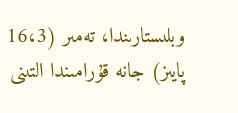وبلىستارىندا، تەمىر (16،3 پايىز) جانە قۇرامىندا التىنى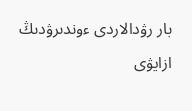بار رۋدالاردى ءوندىرۋدىڭ ازايۋى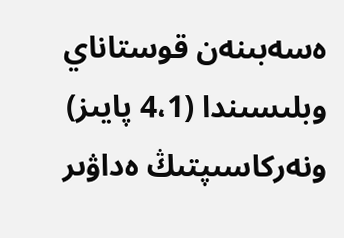ەسەبىنەن قوستاناي وبلىسىندا (4،1 پايىز) ونەركاسىپتىڭ ەداۋىر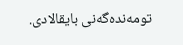تومەندەگەنى بايقالادى.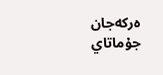ەركەجان جۇماتاي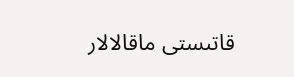قاتىستى ماقالالار